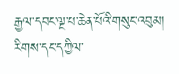རྒྱལ་དབང་ལྔ་པ་ཆེན་པོའི་གསུང་འབུམ།
རིགས་དང་དཀྱིལ་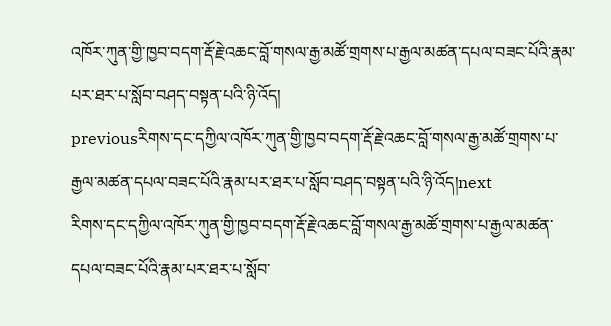འཁོར་ཀུན་གྱི་ཁྱབ་བདག་རྡོ་རྗེ་འཆང་བློ་གསལ་རྒྱ་མཚོ་གྲགས་པ་རྒྱལ་མཚན་དཔལ་བཟང་པོའི་རྣམ་པར་ཐར་པ་སློབ་བཤད་བསྟན་པའི་ཉི་འོད།
previousརིགས་དང་དཀྱིལ་འཁོར་ཀུན་གྱི་ཁྱབ་བདག་རྡོ་རྗེ་འཆང་བློ་གསལ་རྒྱ་མཚོ་གྲགས་པ་རྒྱལ་མཚན་དཔལ་བཟང་པོའི་རྣམ་པར་ཐར་པ་སློབ་བཤད་བསྟན་པའི་ཉི་འོད།next
རིགས་དང་དཀྱིལ་འཁོར་ཀུན་གྱི་ཁྱབ་བདག་རྡོ་རྗེ་འཆང་བློ་གསལ་རྒྱ་མཚོ་གྲགས་པ་རྒྱལ་མཚན་དཔལ་བཟང་པོའི་རྣམ་པར་ཐར་པ་སློབ་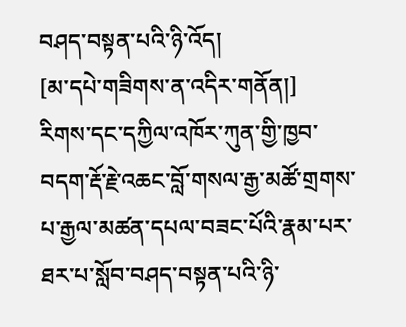བཤད་བསྟན་པའི་ཉི་འོད།
[མ་དཔེ་གཟིགས་ན་འདིར་གནོན།]
རིགས་དང་དཀྱིལ་འཁོར་ཀུན་གྱི་ཁྱབ་བདག་རྡོ་རྗེ་འཆང་བློ་གསལ་རྒྱ་མཚོ་གྲགས་པ་རྒྱལ་མཚན་དཔལ་བཟང་པོའི་རྣམ་པར་ཐར་པ་སློབ་བཤད་བསྟན་པའི་ཉི་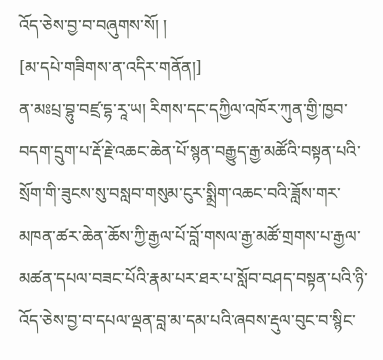འོད་ཅེས་བྱ་བ་བཞུགས་སོ། །
[མ་དཔེ་གཟིགས་ན་འདིར་གནོན།]
ན་མཿཔྲ་བྷུ་བཛྲ་དྷ་རཱ་ཡ། རིགས་དང་དཀྱིལ་འཁོར་ཀུན་གྱི་ཁྱབ་བདག་དྲུག་པ་རྡོ་རྗེ་འཆང་ཆེན་པོ་སྙན་བརྒྱུད་རྒྱ་མཚོའི་བསྟན་པའི་སྲོག་གི་ཟུངས་སུ་བསླབ་གསུམ་ངུར་སྨྲིག་འཆང་བའི་ཟློས་གར་མཁན་ཚར་ཆེན་ཆོས་ཀྱི་རྒྱལ་པོ་བློ་གསལ་རྒྱ་མཚོ་གྲགས་པ་རྒྱལ་མཚན་དཔལ་བཟང་པོའི་རྣམ་པར་ཐར་པ་སློབ་བཤད་བསྟན་པའི་ཉི་འོད་ཅེས་བྱ་བ་དཔལ་ལྡན་བླ་མ་དམ་པའི་ཞབས་རྡུལ་བུང་བ་སྙིང་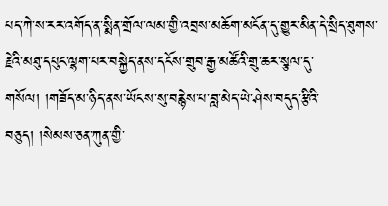པད་ཀེ་ས་རར་འགོད་ན་སྨིན་གྲོལ་ལམ་གྱི་འབྲས་མཆོག་མངོན་དུ་གྱུར་མིན་དེ་སྲིད་ཐུགས་རྗེའི་མཐུ་དཔུང་ལྷག་པར་བསྐྱེད་ནས་དངོས་གྲུབ་རྒྱ་མཚོའི་གྲུ་ཆར་སྩལ་དུ་གསོལ། །གཟོད་མ་ཉིད་ནས་ཡོངས་སུ་བརྙེས་པ་བླ་མེད་ཡེ་ཤེས་བདུད་རྩིའི་བཅུད། །སེམས་ཅན་ཀུན་གྱི་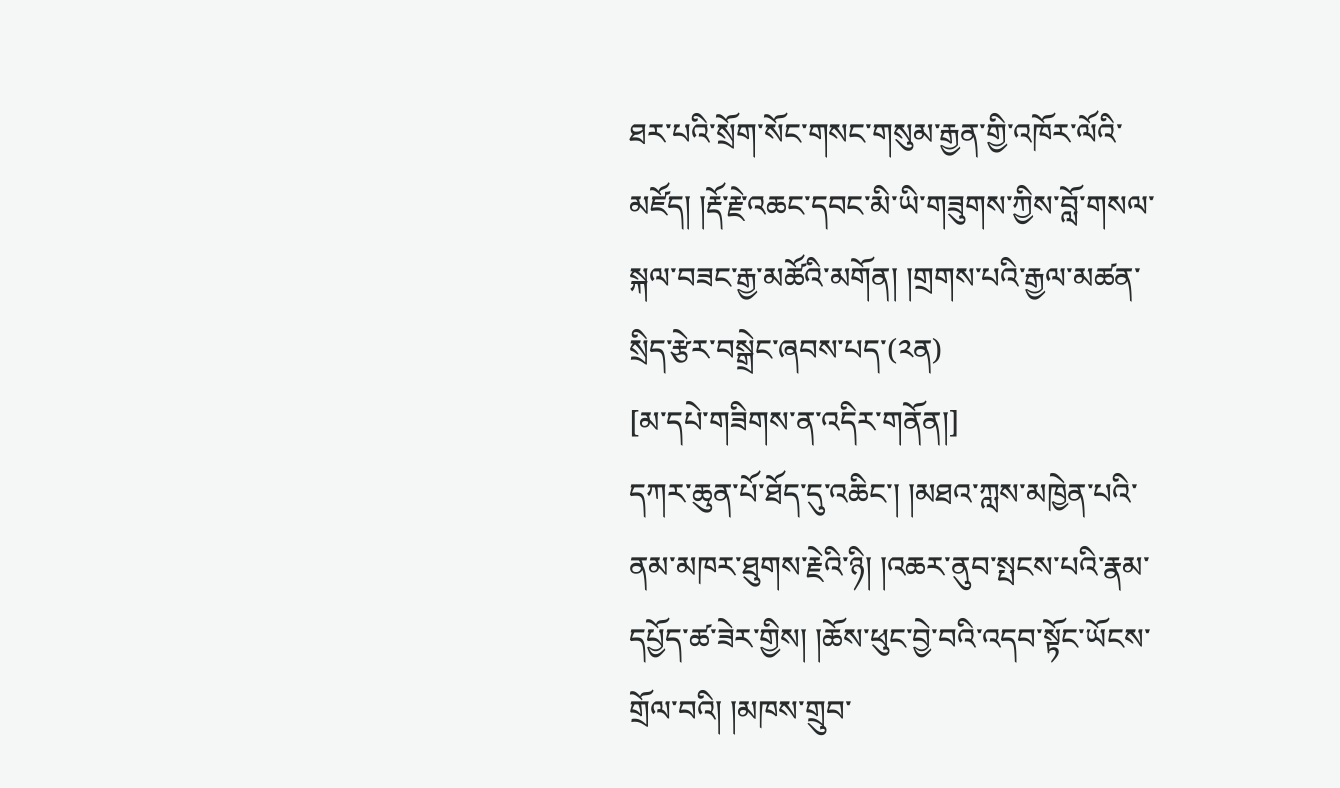ཐར་པའི་སྲོག་སོང་གསང་གསུམ་རྒྱན་གྱི་འཁོར་ལོའི་མཛོད། །རྡོ་རྗེ་འཆང་དབང་མི་ཡི་གཟུགས་ཀྱིས་བློ་གསལ་སྐལ་བཟང་རྒྱ་མཚོའི་མགོན། །གྲགས་པའི་རྒྱལ་མཚན་སྲིད་རྩེར་བསྒྲེང་ཞབས་པད་(༢ན)
[མ་དཔེ་གཟིགས་ན་འདིར་གནོན།]
དཀར་ཆུན་པོ་ཐོད་དུ་འཆིང་། །མཐའ་ཀླས་མཁྱེན་པའི་ནམ་མཁར་ཐུགས་རྗེའི་ཉི། །འཆར་ནུབ་སྤངས་པའི་རྣམ་དཔྱོད་ཚ་ཟེར་གྱིས། །ཆོས་ཕུང་བྱེ་བའི་འདབ་སྟོང་ཡོངས་གྲོལ་བའི། །མཁས་གྲུབ་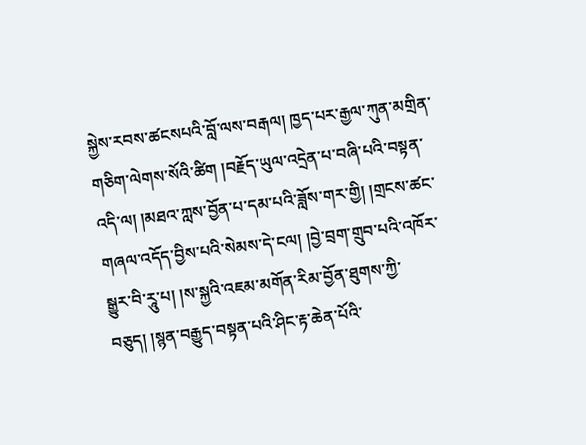སྐྱེས་རབས་ཚངསཔའི་བློ་ལས་བརྒལ། ཁྱད་པར་རྒྱལ་ཀུན་མགྲིན་གཅིག་ལེགས་སོའི་ཚིག །བརྗོད་ཡུལ་འདྲེན་པ་བཞི་པའི་བསྟན་འདི་ལ། །མཐའ་ཀླས་བྱོན་པ་དམ་པའི་ཟློས་གར་གྱི། །གྲངས་ཚང་གཞལ་འདོད་བྱིས་པའི་སེམས་དེ་ངལ། །བྱེ་བྲག་གྲུབ་པའི་འཁོར་སྒྱུར་བི་རཱུ་པ། །ས་སྐྱའི་འཇམ་མགོན་རིམ་བྱོན་ཐུགས་ཀྱི་བཅུད། །སྙན་བརྒྱུད་བསྟན་པའི་ཤིང་རྟ་ཆེན་པོའི་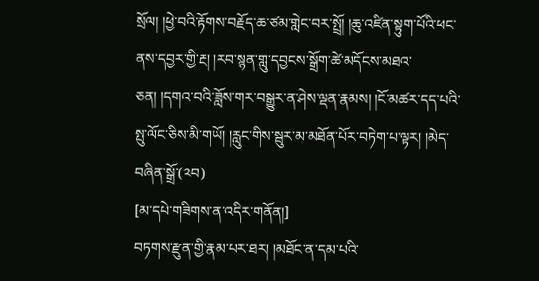སྲོལ། །ཕྱེ་བའི་རྟོགས་བརྗོད་ཆ་ཙམ་གླེང་བར་སྤྲོ། །ཆུ་འཛིན་སྟུག་པོའི་ཕང་ནས་དབྱར་གྱི་རྔ། །རབ་སྙན་གླུ་དབྱངས་སྒྲོག་ཚེ་མདོངས་མཐའ་ཅན། །དགའ་བའི་ཟློས་གར་བསྒྱུར་ན་ཤེས་ལྡན་རྣམས། །ངོ་མཚར་དད་པའི་སྤུ་ལོང་ཅིས་མི་གཡོ། །རླུང་གིས་སྦུར་མ་མཐོན་པོར་བཏེག་པ་ལྟར། །མེད་བཞིན་སྒྲོ་(༢བ)
[མ་དཔེ་གཟིགས་ན་འདིར་གནོན།]
བཏགས་རྫུན་གྱི་རྣམ་པར་ཐར། །མཐོང་ན་དམ་པའི་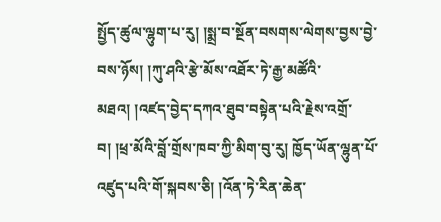སྤྱོད་ཚུལ་ལྷུག་པ་རུ། །སྨྲ་བ་སྔོན་བསགས་ལེགས་བྱས་བྱེ་བས་ཉོས། །ཀུ་ཤའི་རྩེ་མོས་འཐོར་ཏེ་རྒྱ་མཚོའི་མཐའ། །འཛད་བྱེད་དཀའ་ཐུབ་བསྟེན་པའི་རྗེས་འགྲོ་བ། །ཕྲ་མོའི་བློ་གྲོས་ཁབ་ཀྱི་མིག་བུ་རུ། ཁྱོད་ཡོན་ལྷུན་པོ་འཛུད་པའི་གོ་སྐབས་ཅི། །འོན་ཏེ་རིན་ཆེན་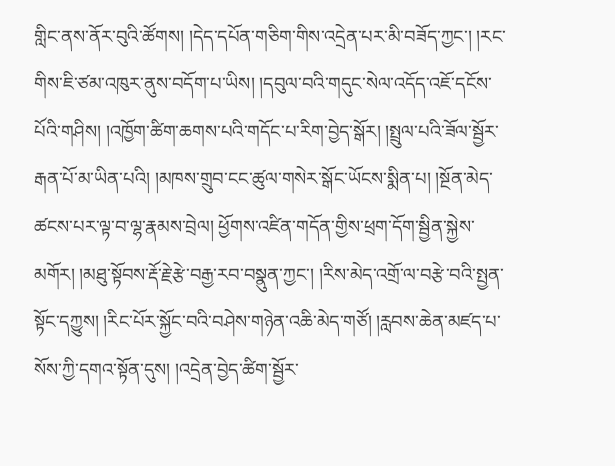གླིང་ནས་ནོར་བུའི་ཚོགས། །དེད་དཔོན་གཅིག་གིས་འདྲེན་པར་མི་བཟོད་ཀྱང་། །རང་གིས་ཇི་ཙམ་འཁུར་ནུས་བདོག་པ་ཡིས། །དབུལ་བའི་གདུང་སེལ་འདོད་འཇོ་དངོས་པོའི་གཤིས། །འཁྱོག་ཚིག་ཆགས་པའི་གདོང་པ་རིག་བྱེད་སྒོར། །སྤྲུལ་པའི་ཟོལ་སྦྱོར་རྒན་པོ་མ་ཡིན་པའི། །མཁས་གྲུབ་ངང་ཚུལ་གསེར་སྒོང་ཡོངས་སྨིན་པ། །སྔོན་མེད་ཚངས་པར་ལྟ་བ་ལྷ་རྣམས་བྲེལ། ཕྱོགས་འཛིན་གདོན་གྱིས་ཕྲག་དོག་སྦྱིན་སྐྱེས་མགོར། །མཐུ་སྟོབས་རྡོ་རྗེ་རྩེ་བརྒྱ་རབ་བསྣུན་ཀྱང་། །རིས་མེད་འགྲོ་ལ་བརྩེ་བའི་སྤྱན་སྟོང་དཀྱུས། །རིང་པོར་སྐྱོང་བའི་བཤེས་གཉེན་འཆི་མེད་གཙོ། །རླབས་ཆེན་མཛད་པ་སོས་ཀྱི་དགའ་སྟོན་དུས། །འདྲེན་བྱེད་ཚིག་སྦྱོར་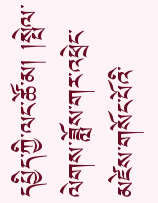དཔྱིད་ཀྱི་ལང་ཚོ་མ། །སྤེལ་ལེགས་ཟློས་གར་འཕྲེང་མཛེས་གསོང་པོའི་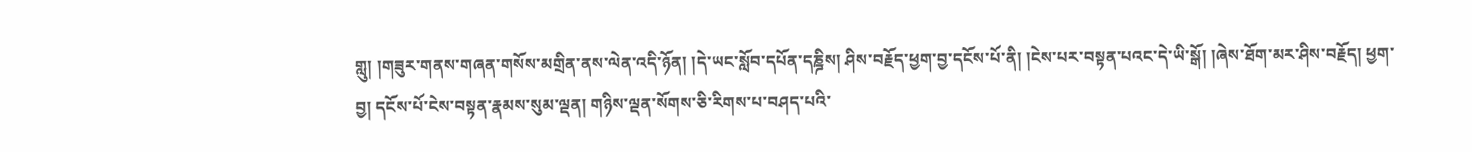གླུ། །གཟུར་གནས་གཞན་གསོས་མགྲིན་ནས་ལེན་འདི་ཉོན། །དེ་ཡང་སློབ་དཔོན་དཎྜིས། ཤིས་བརྗོད་ཕྱག་བྱ་དངོས་པོ་ནི། །ངེས་པར་བསྟན་པའང་དེ་ཡི་སྒོ། །ཞེས་ཐོག་མར་ཤིས་བརྗོད། ཕྱག་བྱ། དངོས་པོ་ངེས་བསྟན་རྣམས་སུམ་ལྡན། གཉིས་ལྡན་སོགས་ཅི་རིགས་པ་བཤད་པའི་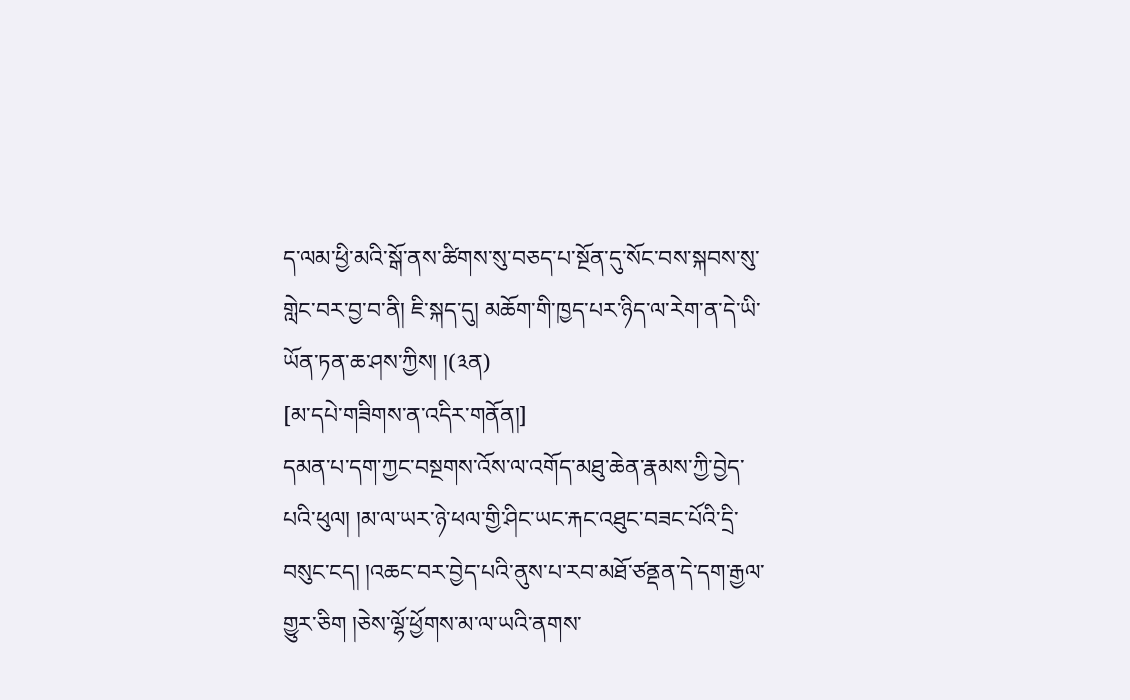ད་ལམ་ཕྱི་མའི་སྒོ་ནས་ཚིགས་སུ་བཅད་པ་སྔོན་དུ་སོང་བས་སྐབས་སུ་གླེང་བར་བྱ་བ་ནི། ཇི་སྐད་དུ། མཆོག་གི་ཁྱད་པར་ཉིད་ལ་རེག་ན་དེ་ཡི་ཡོན་ཏན་ཆ་ཤས་ཀྱིས། །(༣ན)
[མ་དཔེ་གཟིགས་ན་འདིར་གནོན།]
དམན་པ་དག་ཀྱང་བསྔགས་འོས་ལ་འགོད་མཐུ་ཆེན་རྣམས་ཀྱི་བྱེད་པའི་ཕུལ། །མ་ལ་ཡར་ཉེ་ཕལ་གྱི་ཤིང་ཡང་རྐང་འཐུང་བཟང་པོའི་དྲི་བསུང་ངད། །འཆང་བར་བྱེད་པའི་ནུས་པ་རབ་མཐོ་ཙནྡན་དེ་དག་རྒྱལ་གྱུར་ཅིག །ཅེས་ལྷོ་ཕྱོགས་མ་ལ་ཡའི་ནགས་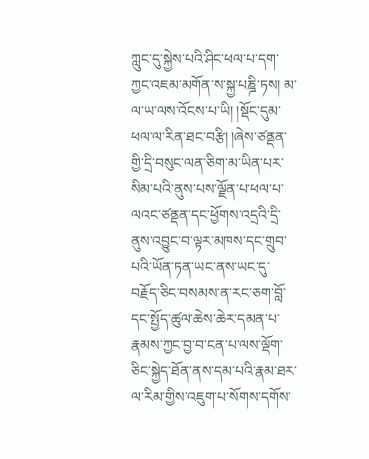ཀླུང་དུ་སྐྱེས་པའི་ཤིང་ཕལ་པ་དག་ཀྱང་འཇམ་མགོན་ས་སྐྱ་པཎྜི་ཏས། མ་ལ་ཡ་ལས་འོངས་པ་ཡི། །སྡོང་དུམ་ཕལ་ལ་རིན་ཐང་བརྩི། །ཞེས་ཙནྡན་གྱི་དྲི་བསུང་ལན་ཅིག་མ་ཡིན་པར་སིམ་པའི་ནུས་པས་ལྗོན་པ་ཕལ་པ་ལའང་ཙནྡན་དང་ཕྱོགས་འདྲའི་དྲི་ནུས་འབྱུང་བ་ལྟར་མཁས་དང་གྲུབ་པའི་ཡོན་ཏན་ཡང་ནས་ཡང་དུ་བརྗོད་ཅིང་བསམས་ན་རང་ཅག་བློ་དང་སྤྱོད་ཚུལ་ཆེས་ཆེར་དམན་པ་རྣམས་ཀྱང་བྱ་བ་ངན་པ་ལས་ལྡོག་ཅིང་སྐྱེད་ཐོན་ནས་དམ་པའི་རྣམ་ཐར་ལ་རིམ་གྱིས་འཇུག་པ་སོགས་དགོས་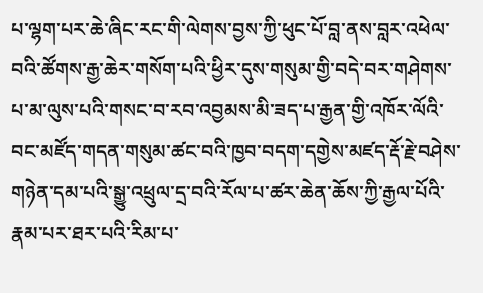པ་ལྷག་པར་ཆེ་ཞིང་རང་གི་ལེགས་བྱས་ཀྱི་ཕུང་པོ་བླ་ནས་བླར་འཕེལ་བའི་ཚོགས་རྒྱ་ཆེར་གསོག་པའི་ཕྱིར་དུས་གསུམ་གྱི་བདེ་བར་གཤེགས་པ་མ་ལུས་པའི་གསང་བ་རབ་འབྱམས་མི་ཟད་པ་རྒྱན་གྱི་འཁོར་ལོའི་བང་མཛོད་གདན་གསུམ་ཚང་བའི་ཁྱབ་བདག་དགྱེས་མཛད་རྡོ་རྗེ་བཤེས་གཉེན་དམ་པའི་སྒྱུ་འཕྲུལ་དྲ་བའི་རོལ་པ་ཚར་ཆེན་ཆོས་ཀྱི་རྒྱལ་པོའི་རྣམ་པར་ཐར་པའི་རིམ་པ་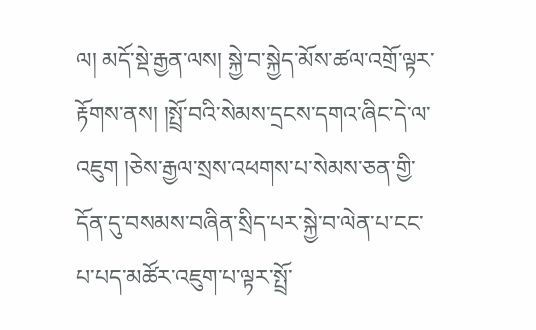ལ། མདོ་སྡེ་རྒྱན་ལས། སྐྱེ་བ་སྐྱེད་མོས་ཚལ་འགྲོ་ལྟར་རྟོགས་ནས། །སྤྲོ་བའི་སེམས་དྲངས་དགའ་ཞིང་དེ་ལ་འཇུག །ཅེས་རྒྱལ་སྲས་འཕགས་པ་སེམས་ཅན་གྱི་དོན་དུ་བསམས་བཞིན་སྲིད་པར་སྐྱེ་བ་ལེན་པ་ངང་པ་པད་མཚོར་འཇུག་པ་ལྟར་སྤྲོ་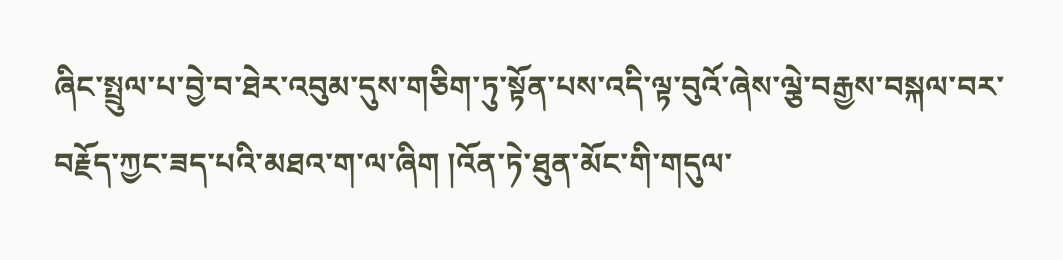ཞིང་སྤྲུལ་པ་བྱེ་བ་ཐེར་འབུམ་དུས་གཅིག་ཏུ་སྟོན་པས་འདི་ལྟ་བུའོ་ཞེས་ལྕེ་བརྒྱས་བསྐལ་བར་བརྗོད་ཀྱང་ཟད་པའི་མཐའ་ག་ལ་ཞིག །འོན་ཏེ་ཐུན་མོང་གི་གདུལ་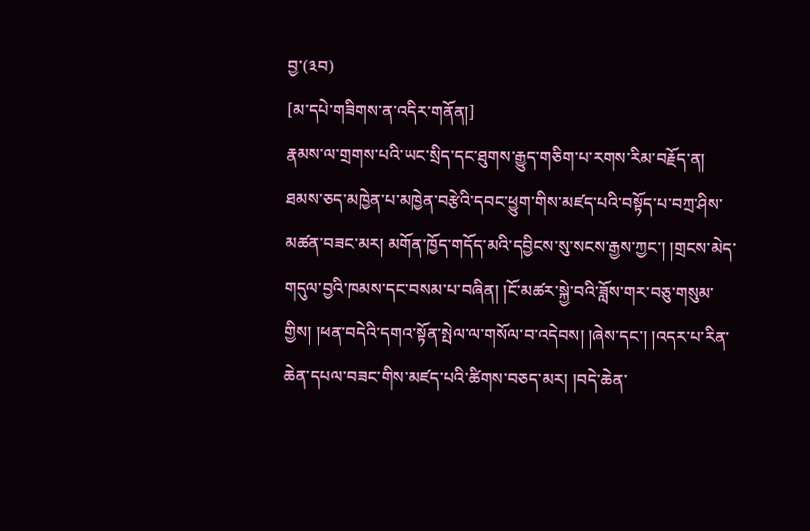བྱ་(༣བ)
[མ་དཔེ་གཟིགས་ན་འདིར་གནོན།]
རྣམས་ལ་གྲགས་པའི་ཡང་སྲིད་དང་ཐུགས་རྒྱུད་གཅིག་པ་རགས་རིམ་བརྗོད་ན། ཐམས་ཅད་མཁྱེན་པ་མཁྱེན་བརྩེའི་དབང་ཕྱུག་གིས་མཛད་པའི་བསྟོད་པ་བཀྲ་ཤིས་མཚན་བཟང་མར། མགོན་ཁྱོད་གདོད་མའི་དབྱིངས་སུ་སངས་རྒྱས་ཀྱང་། །གྲངས་མེད་གདུལ་བྱའི་ཁམས་དང་བསམ་པ་བཞིན། །ངོ་མཚར་སྐྱེ་བའི་ཟློས་གར་བཅུ་གསུམ་གྱིས། །ཕན་བདེའི་དགའ་སྟོན་སྤེལ་ལ་གསོལ་བ་འདེབས། །ཞེས་དང་། །འདར་པ་རིན་ཆེན་དཔལ་བཟང་གིས་མཛད་པའི་ཚིགས་བཅད་མར། །བདེ་ཆེན་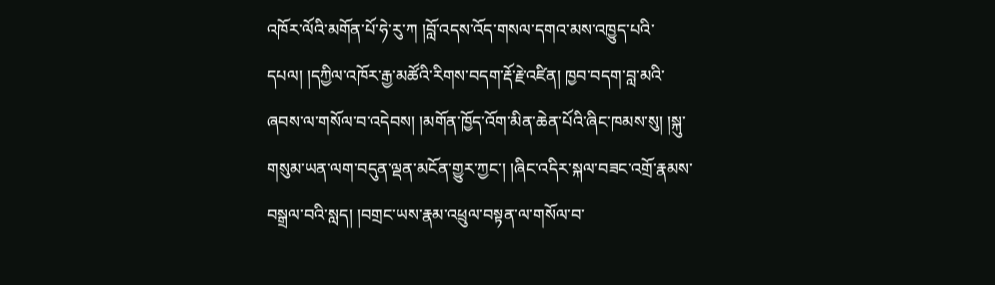འཁོར་ལོའི་མགོན་པོ་ཧེ་རུ་ཀ །བློ་འདས་འོད་གསལ་དགའ་མས་འཁྱུད་པའི་དཔལ། །དཀྱིལ་འཁོར་རྒྱ་མཚོའི་རིགས་བདག་རྡོ་རྗེ་འཛིན། ཁྱབ་བདག་བླ་མའི་ཞབས་ལ་གསོལ་བ་འདེབས། །མགོན་ཁྱོད་འོག་མིན་ཆེན་པོའི་ཞིང་ཁམས་སུ། །སྐུ་གསུམ་ཡན་ལག་བདུན་ལྡན་མངོན་གྱུར་ཀྱང་། །ཞིང་འདིར་སྐལ་བཟང་འགྲོ་རྣམས་བསྒྲལ་བའི་སླད། །བགྲང་ཡས་རྣམ་འཕྲུལ་བསྟན་ལ་གསོལ་བ་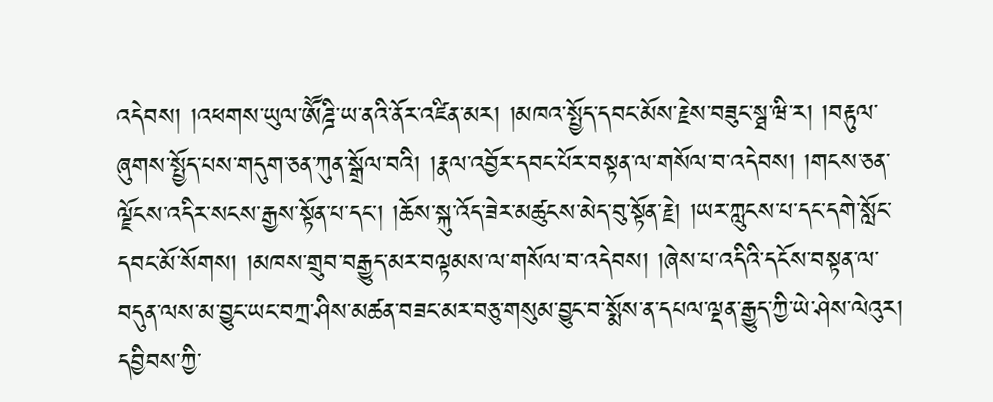འདེབས། །འཕགས་ཡུལ་ཨཽཌྜི་ཡ་ནའི་ནོར་འཛིན་མར། །མཁའ་སྤྱོད་དབང་མོས་རྗེས་བཟུང་སྠ་ཝི་ར། །བརྟུལ་ཞུགས་སྤྱོད་པས་གདུག་ཅན་ཀུན་སྒྲོལ་བའི། །རྣལ་འབྱོར་དབང་པོར་བསྟན་ལ་གསོལ་བ་འདེབས། །གངས་ཅན་ལྗོངས་འདིར་སངས་རྒྱས་སྟོན་པ་དང་། །ཆོས་སྐུ་འོད་ཟེར་མཚུངས་མེད་བུ་སྟོན་རྗེ། །ཡར་ཀླུངས་པ་དང་དགེ་སློང་དབང་མོ་སོགས། །མཁས་གྲུབ་བརྒྱུད་མར་བལྟམས་ལ་གསོལ་བ་འདེབས། །ཞེས་པ་འདིའི་དངོས་བསྟན་ལ་བདུན་ལས་མ་བྱུང་ཡང་བཀྲ་ཤིས་མཚན་བཟང་མར་བཅུ་གསུམ་བྱུང་བ་སྨོས་ན་དཔལ་ལྡན་རྒྱུད་ཀྱི་ཡེ་ཤེས་ལེའུར། དབྱིབས་ཀྱི་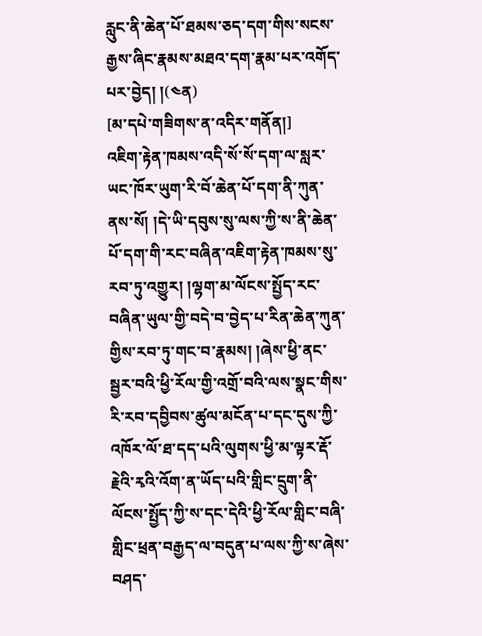རླུང་ནི་ཆེན་པོ་ཐམས་ཅད་དག་གིས་སངས་རྒྱས་ཞིང་རྣམས་མཐའ་དག་རྣམ་པར་འགོད་པར་བྱེད། །(༤ན)
[མ་དཔེ་གཟིགས་ན་འདིར་གནོན།]
འཇིག་རྟེན་ཁམས་འདི་སོ་སོ་དག་ལ་སླར་ཡང་ཁོར་ཡུག་རི་བོ་ཆེན་པོ་དག་ནི་ཀུན་ནས་སོ། །དེ་ཡི་དབུས་སུ་ལས་ཀྱི་ས་ནི་ཆེན་པོ་དག་གི་རང་བཞིན་འཇིག་རྟེན་ཁམས་སུ་རབ་ཏུ་འགྱུར། །ལྷག་མ་ལོངས་སྤྱོད་རང་བཞིན་ཡུལ་གྱི་བདེ་བ་བྱེད་པ་རིན་ཆེན་ཀུན་གྱིས་རབ་ཏུ་གང་བ་རྣམས། །ཞེས་ཕྱི་ནང་སྦྱར་བའི་ཕྱི་རོལ་གྱི་འགྲོ་བའི་ལས་སྣང་གིས་རི་རབ་དབྱིབས་ཚུལ་མངོན་པ་དང་དུས་ཀྱི་འཁོར་ལོ་ཐ་དད་པའི་ལུགས་ཕྱི་མ་ལྟར་རྡོ་རྗེའི་རྭའི་འོག་ན་ཡོད་པའི་གླིང་དྲུག་ནི་ལོངས་སྤྱོད་ཀྱི་ས་དང་དེའི་ཕྱི་རོལ་གླིང་བཞི་གླིང་ཕྲན་བརྒྱད་ལ་བདུན་པ་ལས་ཀྱི་ས་ཞེས་བཤད་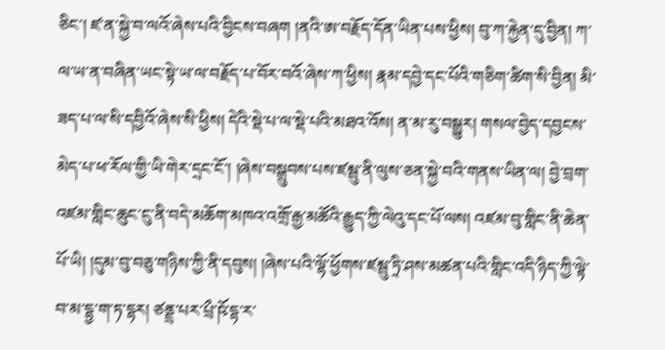ཅིང་། ཛ་ན་སྐྱེ་བ་ལའོ་ཞེས་པའི་བྱིངས་བཞག །ནའི་ཨ་བརྗོད་དོན་ཡིན་པས་ཕྱིས། བུ་ཀ་རྐྱེན་དུ་བྱིན། ཀ་ལ་ཡ་ན་བཞིན་ཡང་སྟེ་ཡ་ལ་བརྗོད་པ་བོར་བའོ་ཞེས་ཀ་ཕྱིས། རྣམ་དབྱེ་དང་པོའི་གཅིག་ཚིག་སི་བྱིན། མི་ཟད་པ་ལ་སི་དབྱིའོ་ཞེས་སི་ཕྱིས། དེའི་སྡེ་པ་ལ་སྡེ་པའི་མཐའ་འོས། ན་མ་རུ་བསྒྱུར། གསལ་བྱེད་དབྱངས་མེད་པ་ཕ་རོལ་གྱི་ཡི་གེར་དྲང་ངོ་། །ཞེས་བསྒྲུབས་པས་ཛམྦུ་ནི་ལུས་ཅན་སྐྱེ་བའི་གནས་ཡིན་ལ། བྱེ་བྲག་འཛམ་གླིང་ཆུང་ངུ་ནི་བདེ་མཆོག་མཁའ་འགྲོ་རྒྱ་མཚོའི་རྒྱུད་ཀྱི་ལེའུ་དང་པོ་ལས། འཛམ་བུ་གླིང་ནི་ཆེན་པོ་ཡི། །དུམ་བུ་བཅུ་གཉིས་ཀྱི་ནི་དབུས། །ཞེས་པའི་ལྷོ་ཕྱོགས་ཛམྦུ་ཏྲི་ཤས་མཚན་པའི་གླིང་འདི་ཉིད་ཀྱི་ལྟེ་བ་མ་དྷྱ་ག་ཏ་དྷར། ཙནྡྲ་པར་པྲྀ་ཥོ་དྷ་ར་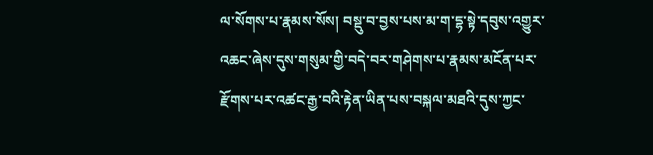ལ་སོགས་པ་རྣམས་སོས། བསྡུ་བ་བྱས་པས་མ་ག་དྷ་སྟེ་དབུས་འགྱུར་འཆང་ཞེས་དུས་གསུམ་གྱི་བདེ་བར་གཤེགས་པ་རྣམས་མངོན་པར་རྫོགས་པར་འཚང་རྒྱ་བའི་རྟེན་ཡིན་པས་བསྐལ་མཐའི་དུས་ཀྱང་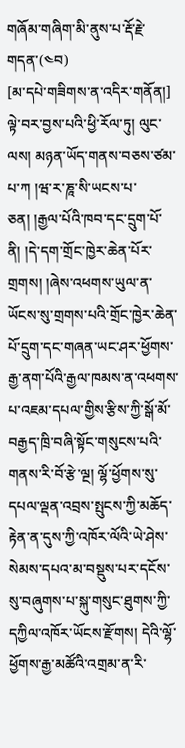གཞོམ་གཞིག་མི་ནུས་པ་རྡོ་རྗེ་གདན་(༤བ)
[མ་དཔེ་གཟིགས་ན་འདིར་གནོན།]
ལྟེ་བར་བྱས་པའི་ཕྱི་རོལ་ཏུ། ལུང་ལས། མཉན་ཡོད་གནས་བཅས་ཙམ་པ་ཀ །ཝ་ར་ཎཱ་སི་ཡངས་པ་ཅན། །རྒྱལ་པོའི་ཁབ་དང་དྲུག་པོ་ནི། །དེ་དག་གྲོང་ཁྱེར་ཆེན་པོར་གྲགས། །ཞེས་འཕགས་ཡུལ་ན་ཡོངས་སུ་གྲགས་པའི་གྲོང་ཁྱེར་ཆེན་པོ་དྲུག་དང་གཞན་ཡང་ཤར་ཕྱོགས་རྒྱ་ནག་པོའི་རྒྱལ་ཁམས་ན་འཕགས་པ་འཇམ་དཔལ་གྱིས་རྩིས་ཀྱི་སྒོ་མོ་བརྒྱད་ཁྲི་བཞི་སྟོང་གསུངས་པའི་གནས་རི་བོ་རྩེ་ལྔ། ལྷོ་ཕྱོགས་སུ་དཔལ་ལྡན་འབྲས་སྤུངས་ཀྱི་མཆོད་རྟེན་ན་དུས་ཀྱི་འཁོར་ལོའི་ཡེ་ཤེས་སེམས་དཔའ་མ་བསྡུས་པར་དངོས་སུ་བཞུགས་པ་སྐུ་གསུང་ཐུགས་ཀྱི་དཀྱིལ་འཁོར་ཡོངས་རྫོགས། དེའི་ལྷོ་ཕྱོགས་རྒྱ་མཚོའི་འགྲམ་ན་རི་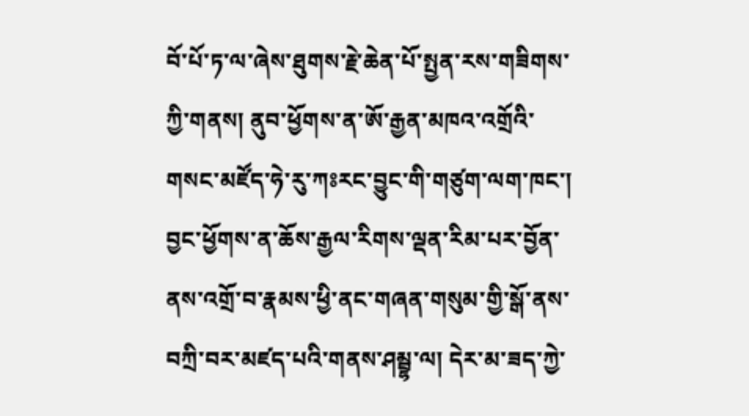བོ་པོ་ཏ་ལ་ཞེས་ཐུགས་རྗེ་ཆེན་པོ་སྤྱན་རས་གཟིགས་ཀྱི་གནས། ནུབ་ཕྱོགས་ན་ཨོ་རྒྱན་མཁའ་འགྲོའི་གསང་མཛོད་ཧེ་རུ་ཀཿརང་བྱུང་གི་གཙུག་ལག་ཁང་། བྱང་ཕྱོགས་ན་ཆོས་རྒྱལ་རིགས་ལྡན་རིམ་པར་བྱོན་ནས་འགྲོ་བ་རྣམས་ཕྱི་ནང་གཞན་གསུམ་གྱི་སྒོ་ནས་བཀྲི་བར་མཛད་པའི་གནས་ཤམྦྷ་ལ། དེར་མ་ཟད་ཀྱེ་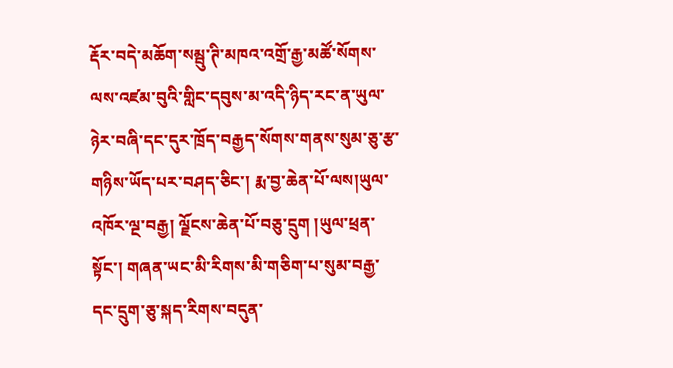རྡོར་བདེ་མཆོག་སམྦུ་ཊི་མཁའ་འགྲོ་རྒྱ་མཚོ་སོགས་ལས་འཛམ་བུའི་གླིང་དབུས་མ་འདི་ཉིད་རང་ན་ཡུལ་ཉེར་བཞི་དང་དུར་ཁྲོད་བརྒྱད་སོགས་གནས་སུམ་ཅུ་རྩ་གཉིས་ཡོད་པར་བཤད་ཅིང་། རྨ་བྱ་ཆེན་པོ་ལས།ཡུལ་འཁོར་ལྔ་བརྒྱ། ལྗོངས་ཆེན་པོ་བཅུ་དྲུག །ཡུལ་ཕྲན་སྟོང་། གཞན་ཡང་མི་རིགས་མི་གཅིག་པ་སུམ་བརྒྱ་དང་དྲུག་ཅུ་སྐད་རིགས་བདུན་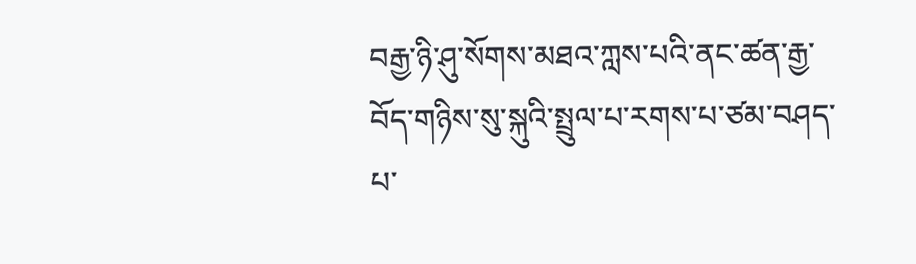བརྒྱ་ཉི་ཤུ་སོགས་མཐའ་ཀླས་པའི་ནང་ཚན་རྒྱ་བོད་གཉིས་སུ་སྐུའི་སྤྲུལ་པ་རགས་པ་ཙམ་བཤད་པ་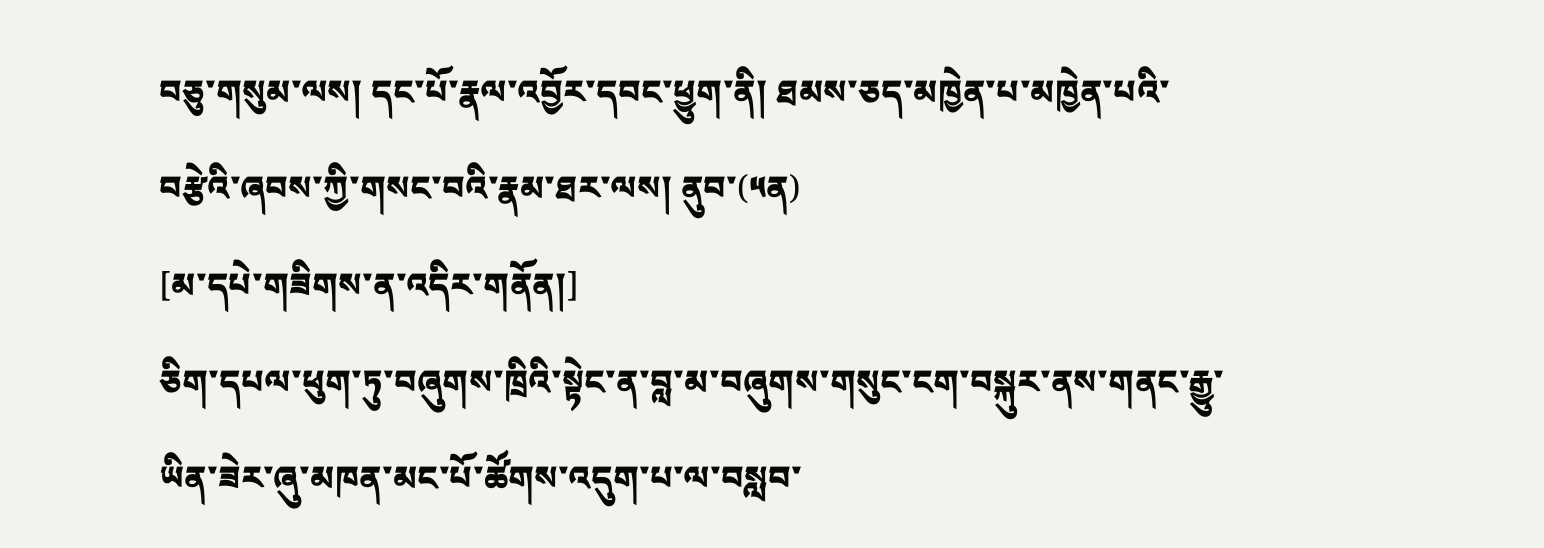བཅུ་གསུམ་ལས། དང་པོ་རྣལ་འབྱོར་དབང་ཕྱུག་ནི། ཐམས་ཅད་མཁྱེན་པ་མཁྱེན་པའི་བརྩེའི་ཞབས་ཀྱི་གསང་བའི་རྣམ་ཐར་ལས། ནུབ་(༥ན)
[མ་དཔེ་གཟིགས་ན་འདིར་གནོན།]
ཅིག་དཔལ་ཕུག་ཏུ་བཞུགས་ཁྲིའི་སྟེང་ན་བླ་མ་བཞུགས་གསུང་ངག་བསྐུར་ནས་གནང་རྒྱུ་ཡིན་ཟེར་ཞུ་མཁན་མང་པོ་ཚོགས་འདུག་པ་ལ་བསླབ་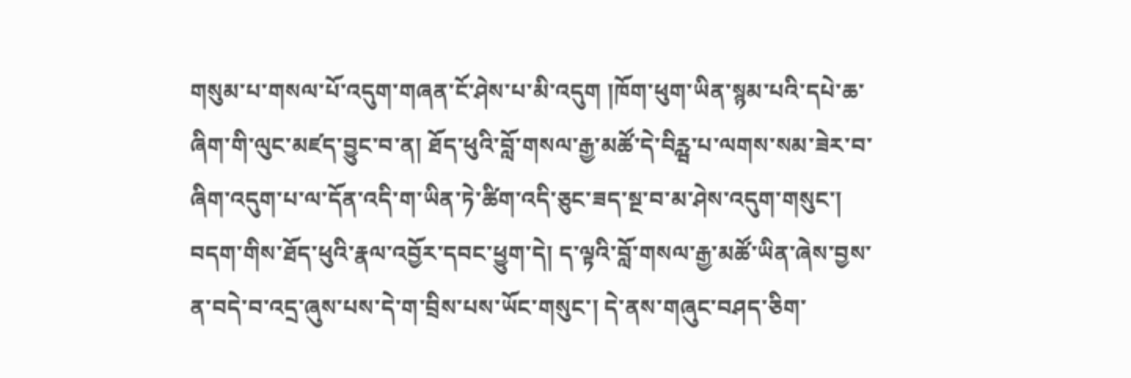གསུམ་པ་གསལ་པོ་འདུག་གཞན་ངོ་ཤེས་པ་མི་འདུག །ཁོག་ཕུག་ཡིན་སྙམ་པའི་དཔེ་ཆ་ཞིག་གི་ལུང་མཛད་བྱུང་བ་ན། ཐོད་ཕུའི་བློ་གསལ་རྒྱ་མཚོ་དེ་བིཪྺ་པ་ལགས་སམ་ཟེར་བ་ཞིག་འདུག་པ་ལ་དོན་འདི་ག་ཡིན་ཏེ་ཚིག་འདི་ཅུང་ཟད་སྔ་བ་མ་ཤེས་འདུག་གསུང་། བདག་གིས་ཐོད་ཕུའི་རྣལ་འབྱོར་དབང་ཕྱུག་དེ། ད་ལྟའི་བློ་གསལ་རྒྱ་མཚོ་ཡིན་ཞེས་བྱས་ན་བདེ་བ་འདྲ་ཞུས་པས་དེ་ག་བྲིས་པས་ཡོང་གསུང་། དེ་ནས་གཞུང་བཤད་ཅིག་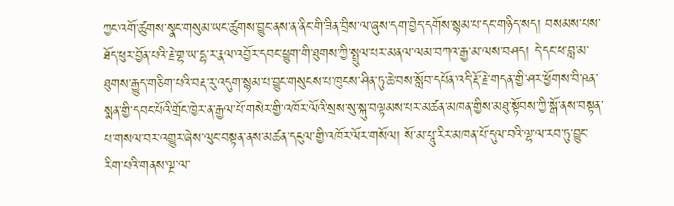ཀྱང་འགོ་ཚུགས་སྣང་གསུམ་ཡང་ཚུགས་བྱུང་ནས་ན་ནིང་གི་ཟིན་བྲིས་ལ་ཞུས་དག་བྱེད་དགོས་སྙམ་པ་དང་གཉིད་སད། བསམས་པས་ཐོད་ཕུར་བྱོན་པའི་རྗེ་གྷ་ཡ་དྷ་ར་རྣལ་འབྱོར་དབང་ཕྱུག་གི་ཐུགས་ཀྱི་སྤྲུལ་པར་མནལ་ལམ་བཀའ་རྒྱ་མ་ལས་བཤད། དེ་དང་ཕ་བླ་མ་ཐུགས་རྒྱུད་གཅིག་པའི་བརྡ་རུ་འདུག་སྙམ་པ་བྱུང་གསུངས་པ་ཁུངས་ཤིན་ཏུ་ཆེ་བས་སློབ་དཔོན་འདི་རྡོ་རྗེ་གདན་གྱི་ཤར་ཕྱོགས་བི་ཥན་སྨན་གྱི་དབང་པོའི་གྲོང་ཁྱེར་ན་རྒྱལ་པོ་གསེར་གྱི་འཁོར་ལོའི་སྲས་སུ་སྐུ་བལྟམས་པར་མཚན་མཁན་གྱིས་མཐུ་སྟོབས་ཀྱི་སྒོ་ནས་བསྟན་པ་གསལ་བར་འགྱུར་ཞེས་ལུང་བསྟན་ནས་མཚན་དངུལ་གྱི་འཁོར་ལོར་གསོལ། སོ་མ་པཱུ་རིར་མཁན་པོ་དུལ་བའི་ལྷ་ལ་རབ་ཏུ་བྱུང་རིག་པའི་གནས་ལྔ་ལ་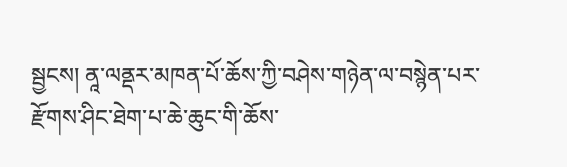སྦྱངས། ནཱ་ལནྡར་མཁན་པོ་ཆོས་ཀྱི་བཤེས་གཉེན་ལ་བསྙེན་པར་རྫོགས་ཤིང་ཐེག་པ་ཆེ་ཆུང་གི་ཆོས་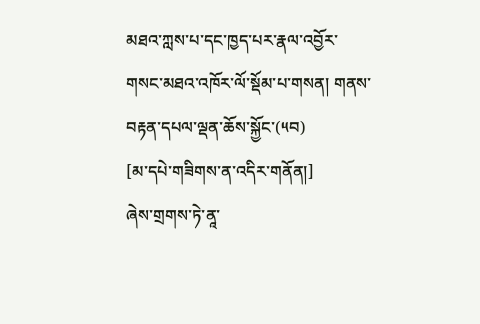མཐའ་ཀླས་པ་དང་ཁྱད་པར་རྣལ་འབྱོར་གསང་མཐའ་འཁོར་ལོ་སྡོམ་པ་གསན། གནས་བརྟན་དཔལ་ལྡན་ཆོས་སྐྱོང་(༥བ)
[མ་དཔེ་གཟིགས་ན་འདིར་གནོན།]
ཞེས་གྲགས་ཏེ་ནཱ་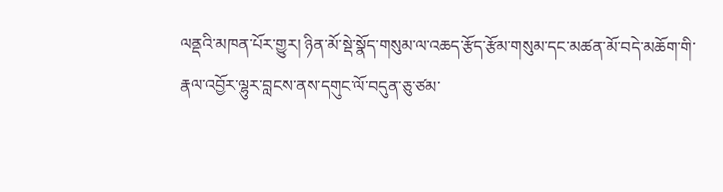ལནྡའི་མཁན་པོར་གྱུར། ཉིན་མོ་སྡེ་སྣོད་གསུམ་ལ་འཆད་རྩོད་རྩོམ་གསུམ་དང་མཚན་མོ་བདེ་མཆོག་གི་རྣལ་འབྱོར་ལྷུར་བླངས་ནས་དགུང་ལོ་བདུན་ཅུ་ཙམ་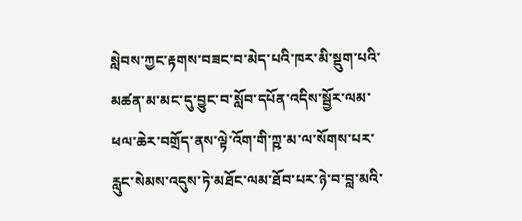སླེབས་ཀྱང་རྟགས་བཟང་བ་མེད་པའི་ཁར་མི་སྡུག་པའི་མཚན་མ་མང་དུ་བྱུང་བ་སློབ་དཔོན་འདིས་སྦྱོར་ལམ་ཕལ་ཆེར་བགྲོད་ནས་ལྟེ་འོག་གི་ཀྵ་མ་ལ་སོགས་པར་རླུང་སེམས་འདུས་ཏེ་མཐོང་ལམ་ཐོབ་པར་ཉེ་བ་བླ་མའི་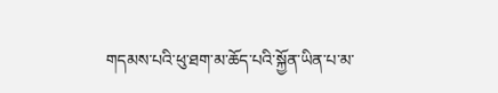གདམས་པའི་ཕུ་ཐག་མ་ཆོད་པའི་སྐྱོན་ཡིན་པ་མ་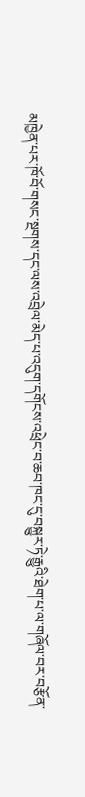མཁྱེན་པར་ཁོ་བོ་གསང་སྔགས་དང་ལས་འབྲེལ་མེད་པ་འདུག་དགོངས་འཕྲེང་བ་ཆབ་ཁང་དུ་བསྐྱུར་ཏེ་རྒྱུའི་ཐེག་པ་ལ་གཞོལ་བར་བརྩོན་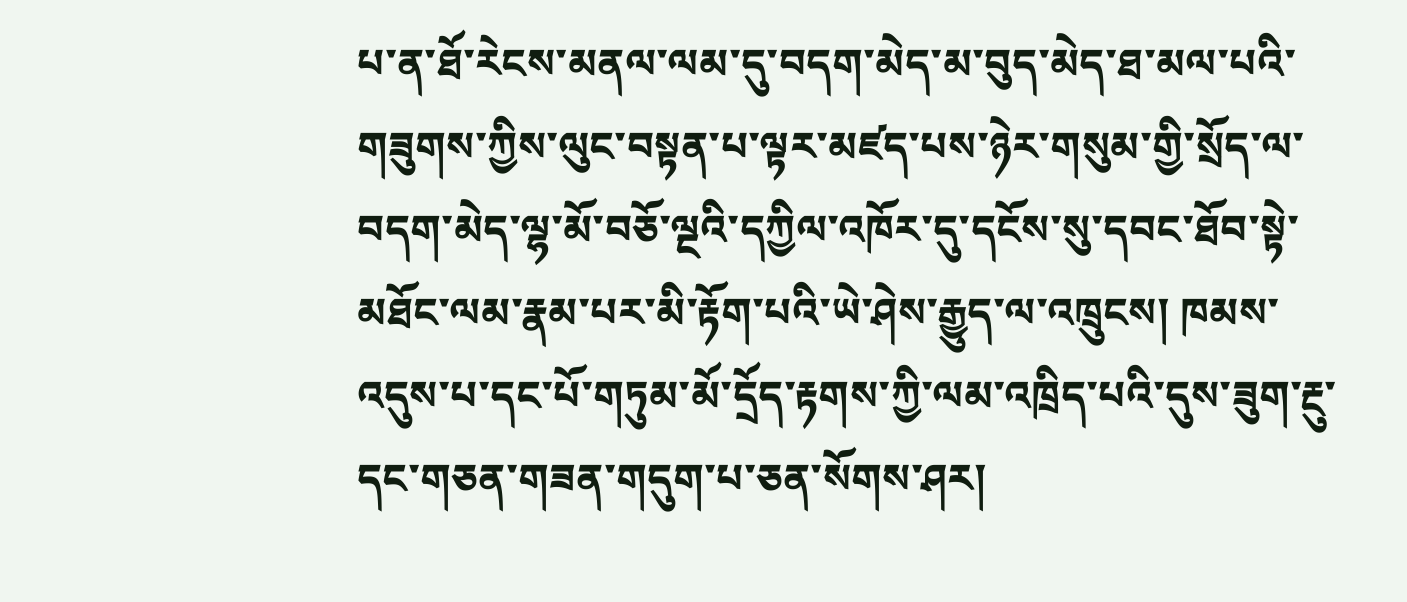པ་ན་ཐོ་རེངས་མནལ་ལམ་དུ་བདག་མེད་མ་བུད་མེད་ཐ་མལ་པའི་གཟུགས་ཀྱིས་ལུང་བསྟན་པ་ལྟར་མཛད་པས་ཉེར་གསུམ་གྱི་སྲོད་ལ་བདག་མེད་ལྷ་མོ་བཅོ་ལྔའི་དཀྱིལ་འཁོར་དུ་དངོས་སུ་དབང་ཐོབ་སྟེ་མཐོང་ལམ་རྣམ་པར་མི་རྟོག་པའི་ཡེ་ཤེས་རྒྱུད་ལ་འཁྲུངས། ཁམས་འདུས་པ་དང་པོ་གཏུམ་མོ་དྲོད་རྟགས་ཀྱི་ལམ་འཁྲིད་པའི་དུས་ཟུག་རྔུ་དང་གཅན་གཟན་གདུག་པ་ཅན་སོགས་ཤར།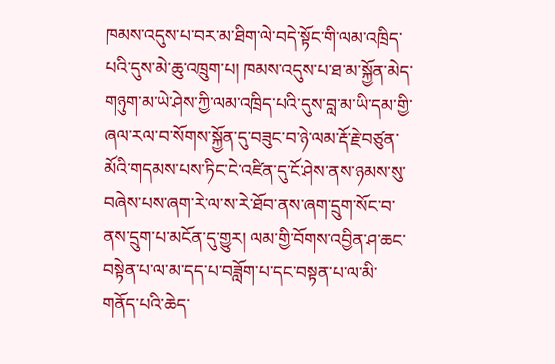ཁམས་འདུས་པ་བར་མ་ཐིག་ལེ་བདེ་སྟོང་གི་ལམ་འཁྲིད་པའི་དུས་མེ་ཆུ་འཁྲུག་པ། ཁམས་འདུས་པ་ཐ་མ་སྐྱོན་མེད་གཉུག་མ་ཡེ་ཤེས་ཀྱི་ལམ་འཁྲིད་པའི་དུས་བླ་མ་ཡི་དམ་གྱི་ཞལ་རལ་བ་སོགས་སྐྱོན་དུ་བཟུང་བ་ཉེ་ལམ་རྡོ་རྗེ་བཙུན་མོའི་གདམས་པས་ཏིང་ངེ་འཛིན་དུ་ངོ་ཤེས་ནས་ཉམས་སུ་བཞེས་པས་ཞག་རེ་ལ་ས་རེ་ཐོབ་ནས་ཞག་དྲུག་སོང་བ་ནས་དྲུག་པ་མངོན་དུ་གྱུར། ལམ་གྱི་བོགས་འབྱིན་ཤ་ཆང་བསྟེན་པ་ལ་མ་དད་པ་བཟློག་པ་དང་བསྟན་པ་ལ་མི་གནོད་པའི་ཆེད་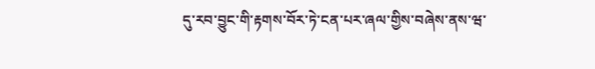དུ་རབ་བྱུང་གི་རྟགས་བོར་ཏེ་ངན་པར་ཞལ་གྱིས་བཞེས་ནས་ཝ་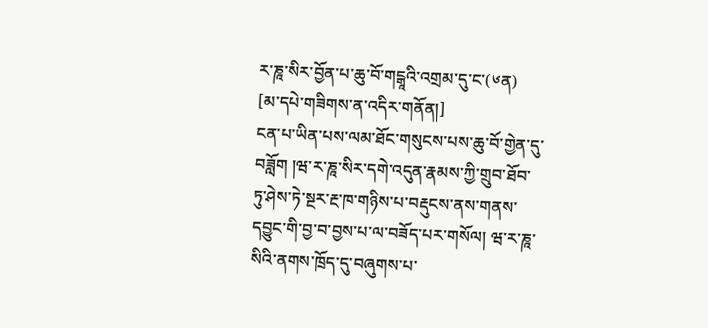ར་ཎཱ་སིར་བྱོན་པ་ཆུ་བོ་གངྒཱའི་འགྲམ་དུ་ང་(༦ན)
[མ་དཔེ་གཟིགས་ན་འདིར་གནོན།]
ངན་པ་ཡིན་པས་ལམ་ཐོང་གསུངས་པས་ཆུ་བོ་གྱེན་དུ་བཟློག །ཝ་ར་ཎཱ་སིར་དགེ་འདུན་རྣམས་ཀྱི་གྲུབ་ཐོབ་ཏུ་ཤེས་ཏེ་སྔར་རྔ་ཁ་གཉིས་པ་བརྡུངས་ནས་གནས་དབྱུང་གི་བྱ་བ་བྱས་པ་ལ་བཟོད་པར་གསོལ། ཝ་ར་ཎཱ་སིའི་ནགས་ཁྲོད་དུ་བཞུགས་པ་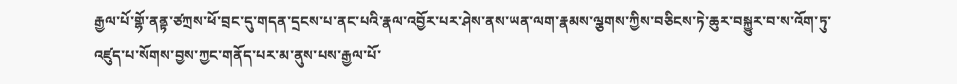རྒྱལ་པོ་གྷོ་ནནྟ་ཙཀྲས་ཕོ་བྲང་དུ་གདན་དྲངས་པ་ནང་པའི་རྣལ་འབྱོར་པར་ཤེས་ནས་ཡན་ལག་རྣམས་ལྕགས་ཀྱིས་བཅིངས་ཏེ་ཆུར་བསྐྱུར་བ་ས་འོག་ཏུ་འཛུད་པ་སོགས་བྱས་ཀྱང་གནོད་པར་མ་ནུས་པས་རྒྱལ་པོ་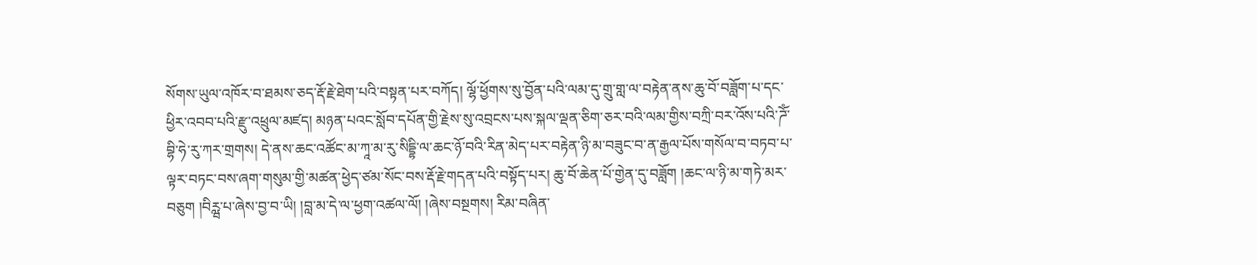སོགས་ཡུལ་འཁོར་བ་ཐམས་ཅད་རྡོ་རྗེ་ཐེག་པའི་བསྟན་པར་བཀོད། ལྷོ་ཕྱོགས་སུ་བྱོན་པའི་ལམ་དུ་གྲུ་གླ་ལ་བརྟེན་ནས་ཆུ་བོ་བཟློག་པ་དང་ཕྱིར་འབབ་པའི་རྫུ་འཕྲུལ་མཛད། མཉན་པའང་སློབ་དཔོན་གྱི་རྗེས་སུ་འབྲངས་པས་སྐལ་ལྡན་ཅིག་ཅར་བའི་ལམ་གྱིས་བཀྲི་བར་འོས་པའི་ཌོཾ་བྷི་ཧེ་རུ་ཀར་གྲགས། དེ་ནས་ཆང་འཚོང་མ་ཀཱ་མ་རུ་སིདྡྷི་ལ་ཆང་ཉོ་བའི་རིན་མེད་པར་བརྟེན་ཉི་མ་བཟུང་བ་ན་རྒྱལ་པོས་གསོལ་བ་བཏབ་པ་ལྟར་བཏང་བས་ཞག་གསུམ་གྱི་མཚན་ཕྱེད་ཙམ་སོང་བས་རྡོ་རྗེ་གདན་པའི་བསྟོད་པར། ཆུ་བོ་ཆེན་པོ་གྱེན་དུ་བཟློག །ཆང་ལ་ཉི་མ་གཏེ་མར་བཅུག །བིཪྺ་པ་ཞེས་བྱ་བ་ཡི། །བླ་མ་དེ་ལ་ཕྱག་འཚལ་ལོ། །ཞེས་བསྔགས། རིམ་བཞིན་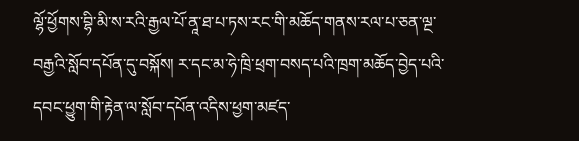ལྷོ་ཕྱོགས་བྷི་མི་ས་རའི་རྒྱལ་པོ་ནཱ་ཐ་པ་ཏས་རང་གི་མཆོད་གནས་རལ་པ་ཅན་ལྔ་བརྒྱའི་སློབ་དཔོན་དུ་བསྐོས། ར་དང་མ་ཧེ་ཁྲི་ཕྲག་བསད་པའི་ཁྲག་མཆོད་བྱེད་པའི་དབང་ཕྱུག་གི་རྟེན་ལ་སློབ་དཔོན་འདིས་ཕྱག་མཛད་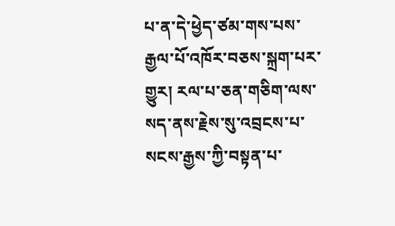པ་ན་དེ་ཕྱེད་ཙམ་གས་པས་རྒྱལ་པོ་འཁོར་བཅས་སྐྲག་པར་གྱུར། རལ་པ་ཅན་གཅིག་ལས་སད་ནས་རྗེས་སུ་འབྲངས་པ་སངས་རྒྱས་ཀྱི་བསྟན་པ་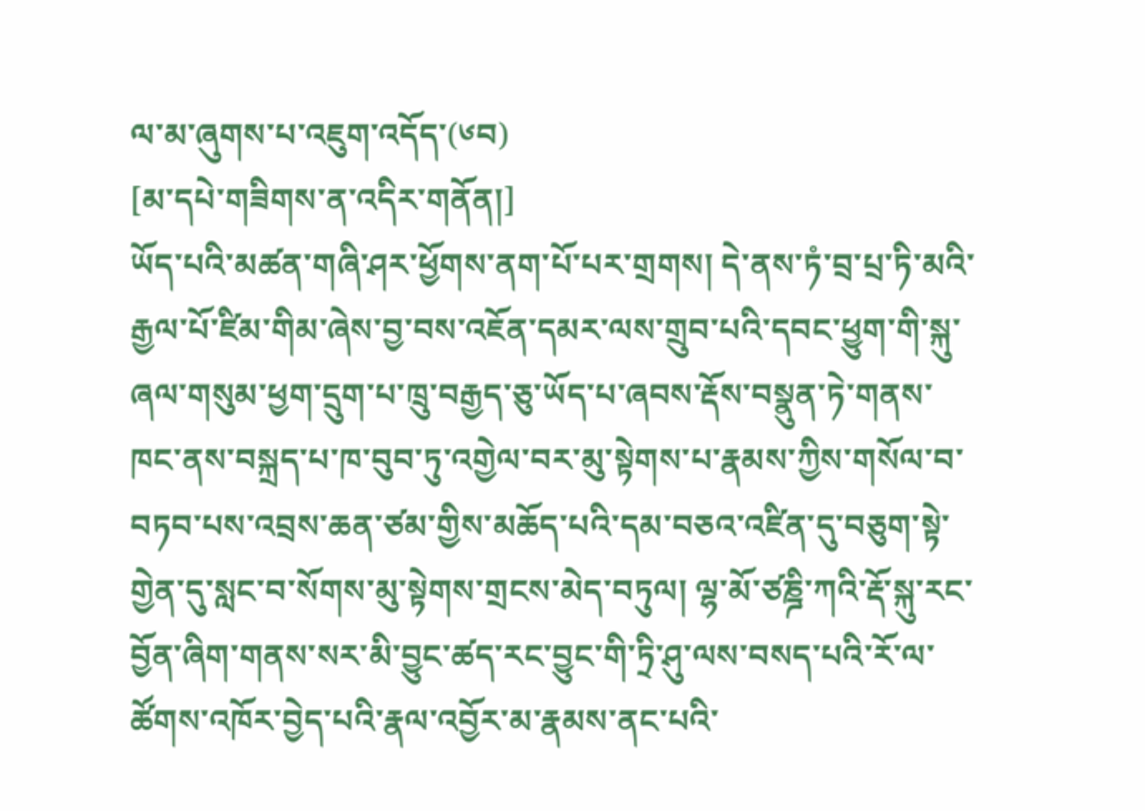ལ་མ་ཞུགས་པ་འཇུག་འདོད་(༦བ)
[མ་དཔེ་གཟིགས་ན་འདིར་གནོན།]
ཡོད་པའི་མཚན་གཞི་ཤར་ཕྱོགས་ནག་པོ་པར་གྲགས། དེ་ནས་ཏཾ་བྲ་པྲ་ཏི་མའི་རྒྱལ་པོ་ཛིམ་གིམ་ཞེས་བྱ་བས་འཇོན་དམར་ལས་གྲུབ་པའི་དབང་ཕྱུག་གི་སྐུ་ཞལ་གསུམ་ཕྱག་དྲུག་པ་ཁྲུ་བརྒྱད་ཅུ་ཡོད་པ་ཞབས་རྡོས་བསྣུན་ཏེ་གནས་ཁང་ནས་བསྐྲད་པ་ཁ་བུབ་ཏུ་འགྱེལ་བར་མུ་སྟེགས་པ་རྣམས་ཀྱིས་གསོལ་བ་བཏབ་པས་འབྲས་ཆན་ཙམ་གྱིས་མཆོད་པའི་དམ་བཅའ་འཛིན་དུ་བཅུག་སྟེ་གྱེན་དུ་སླང་བ་སོགས་མུ་སྟེགས་གྲངས་མེད་བཏུལ། ལྷ་མོ་ཙཎྜི་ཀའི་རྡོ་སྐུ་རང་བྱོན་ཞིག་གནས་སར་མི་བྱུང་ཚད་རང་བྱུང་གི་ཏྲི་ཤུ་ལས་བསད་པའི་རོ་ལ་ཚོགས་འཁོར་བྱེད་པའི་རྣལ་འབྱོར་མ་རྣམས་ནང་པའི་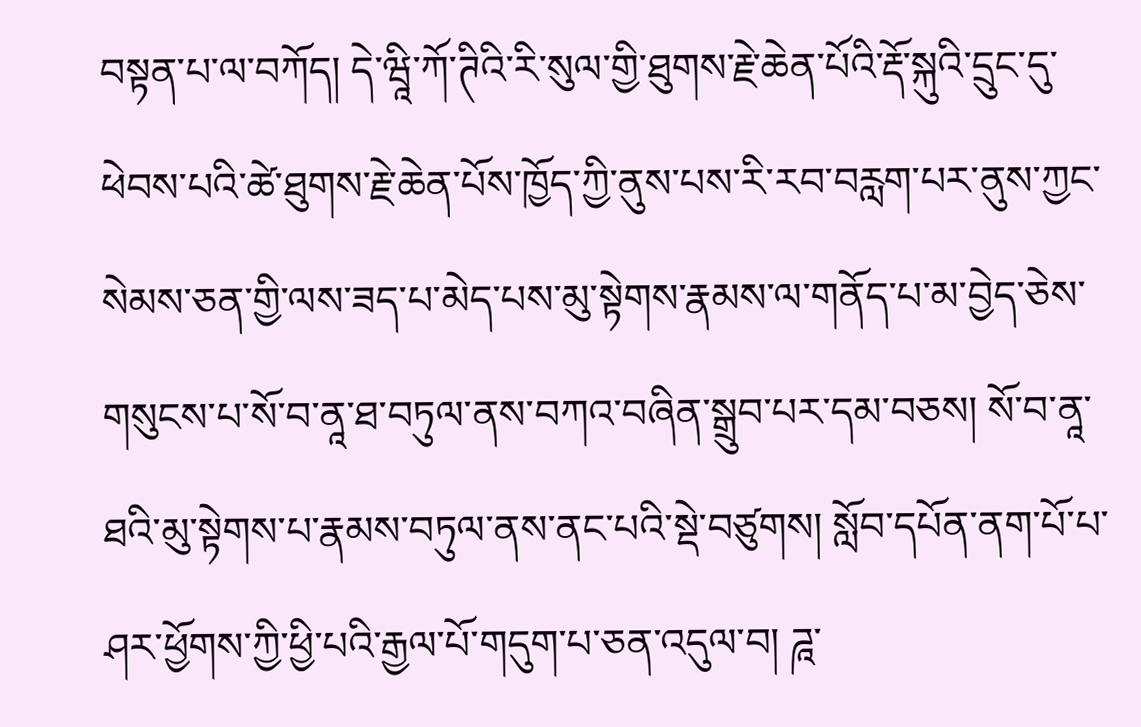བསྟན་པ་ལ་བཀོད། དེ་ཝཱི་ཀོ་ཊིའི་རི་སུལ་གྱི་ཐུགས་རྗེ་ཆེན་པོའི་རྡོ་སྐུའི་དྲུང་དུ་ཕེབས་པའི་ཚེ་ཐུགས་རྗེ་ཆེན་པོས་ཁྱོད་ཀྱི་ནུས་པས་རི་རབ་བརླག་པར་ནུས་ཀྱང་སེམས་ཅན་གྱི་ལས་ཟད་པ་མེད་པས་མུ་སྟེགས་རྣམས་ལ་གནོད་པ་མ་བྱེད་ཅེས་གསུངས་པ་སོ་བ་ནཱ་ཐ་བཏུལ་ནས་བཀའ་བཞིན་སྒྲུབ་པར་དམ་བཅས། སོ་བ་ནཱ་ཐའི་མུ་སྟེགས་པ་རྣམས་བཏུལ་ནས་ནང་པའི་སྡེ་བཙུགས། སློབ་དཔོན་ནག་པོ་པ་ཤར་ཕྱོགས་ཀྱི་ཕྱི་པའི་རྒྱལ་པོ་གདུག་པ་ཅན་འདུལ་བ། ཌཱ་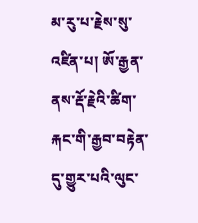མ་རུ་པ་རྗེས་སུ་འཛིན་པ། ཨོ་རྒྱན་ནས་རྡོ་རྗེའི་ཚིག་རྐང་གི་རྒྱབ་བརྟེན་དུ་གྱུར་པའི་ལུང་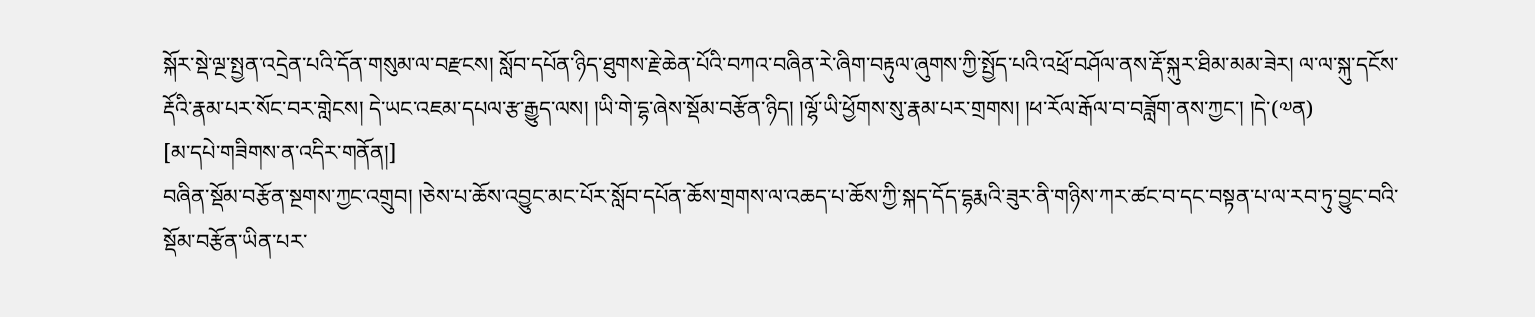སྐོར་སྡེ་ལྔ་སྤྱན་འདྲེན་པའི་དོན་གསུམ་ལ་བརྫངས། སློབ་དཔོན་ཉིད་ཐུགས་རྗེ་ཆེན་པོའི་བཀའ་བཞིན་རེ་ཞིག་བརྟུལ་ཞུགས་ཀྱི་སྤྱོད་པའི་འཕྲོ་བཤོལ་ནས་རྡོ་སྐུར་ཐིམ་མམ་ཟེར། ལ་ལ་སྐུ་དངོས་རྡོའི་རྣམ་པར་སོང་བར་གླེངས། དེ་ཡང་འཇམ་དཔལ་རྩ་རྒྱུད་ལས། །ཡི་གེ་དྷ་ཞེས་སྡོམ་བརྩོན་ཉིད། །ལྷོ་ཡི་ཕྱོགས་སུ་རྣམ་པར་གྲགས། །ཕ་རོལ་རྒོལ་བ་བཟློག་ནས་ཀྱང་། །དེ་(༧ན)
[མ་དཔེ་གཟིགས་ན་འདིར་གནོན།]
བཞིན་སྡོམ་བརྩོན་སྔགས་ཀྱང་འགྲུབ། །ཅེས་པ་ཆོས་འབྱུང་མང་པོར་སློབ་དཔོན་ཆོས་གྲགས་ལ་འཆད་པ་ཆོས་ཀྱི་སྐད་དོད་དྷརྨའི་ཟུར་ནི་གཉིས་ཀར་ཚང་བ་དང་བསྟན་པ་ལ་རབ་ཏུ་བྱུང་བའི་སྡོམ་བརྩོན་ཡིན་པར་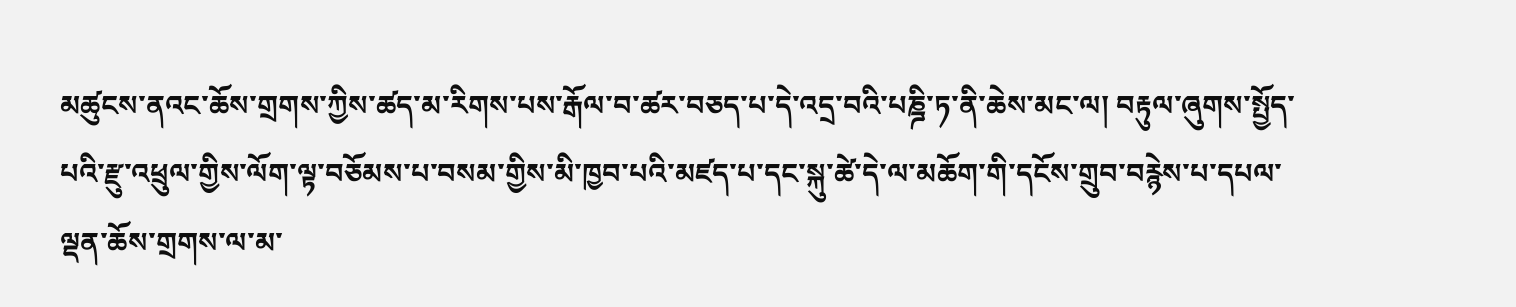མཚུངས་ནའང་ཆོས་གྲགས་ཀྱིས་ཚད་མ་རིགས་པས་རྒོལ་བ་ཚར་བཅད་པ་དེ་འདྲ་བའི་པཎྜི་ཏ་ནི་ཆེས་མང་ལ། བརྟུལ་ཞུགས་སྤྱོད་པའི་རྫུ་འཕྲུལ་གྱིས་ལོག་ལྟ་བཅོམས་པ་བསམ་གྱིས་མི་ཁྱབ་པའི་མཛད་པ་དང་སྐུ་ཚེ་དེ་ལ་མཆོག་གི་དངོས་གྲུབ་བརྙེས་པ་དཔལ་ལྡན་ཆོས་གྲགས་ལ་མ་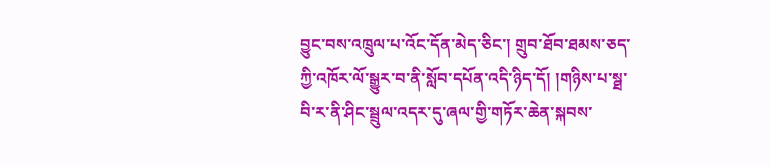བྱུང་བས་འཁྲུལ་པ་འོང་དོན་མེད་ཅིང་། གྲུབ་ཐོབ་ཐམས་ཅད་ཀྱི་འཁོར་ལོ་སྒྱུར་བ་ནི་སློབ་དཔོན་འདི་ཉིད་དོ། །གཉིས་པ་སྠ་བི་ར་ནི་ཤིང་སྦྲུལ་འདར་དུ་ཞལ་གྱི་གཏོར་ཆེན་སྐབས་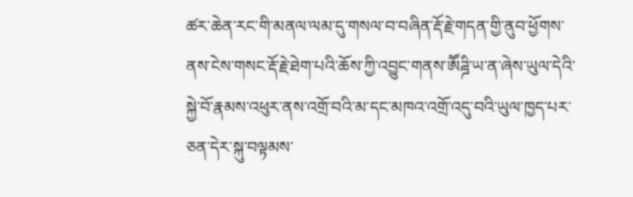ཚར་ཆེན་རང་གི་མནལ་ལམ་དུ་གསལ་བ་བཞིན་རྡོ་རྗེ་གདན་གྱི་ནུབ་ཕྱོགས་ནས་ངེས་གསང་རྡོ་རྗེ་ཐེག་པའི་ཆོས་ཀྱི་འབྱུང་གནས་ཨཽཌྜི་ཡ་ན་ཞེས་ཡུལ་དེའི་སྐྱེ་བོ་རྣམས་འཕུར་ནས་འགྲོ་བའི་མ་དང་མཁའ་འགྲོ་འདུ་བའི་ཡུལ་ཁྱད་པར་ཅན་དེར་སྐུ་བལྟམས་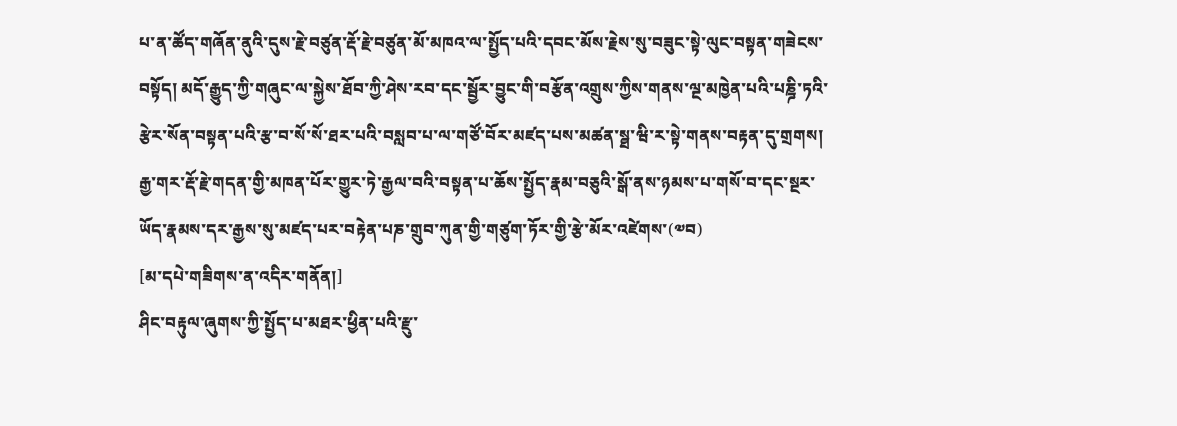པ་ན་ཚོད་གཞོན་ནུའི་དུས་རྗེ་བཙུན་རྡོ་རྗེ་བཙུན་མོ་མཁའ་ལ་སྤྱོད་པའི་དབང་མོས་རྗེས་སུ་བཟུང་སྟེ་ལུང་བསྟན་གཟེངས་བསྟོད། མདོ་རྒྱུད་ཀྱི་གཞུང་ལ་སྐྱེས་ཐོབ་ཀྱི་ཤེས་རབ་དང་སྦྱོར་བྱུང་གི་བརྩོན་འགྲུས་ཀྱིས་གནས་ལྔ་མཁྱེན་པའི་པཎྜི་ཏའི་རྩེར་སོན་བསྟན་པའི་རྩ་བ་སོ་སོ་ཐར་པའི་བསླབ་པ་ལ་གཙོ་བོར་མཛད་པས་མཚན་སྠ་ཝི་ར་སྟེ་གནས་བརྟན་དུ་གྲགས། རྒྱ་གར་རྡོ་རྗེ་གདན་གྱི་མཁན་པོར་གྱུར་ཏེ་རྒྱལ་བའི་བསྟན་པ་ཆོས་སྤྱོད་རྣམ་བཅུའི་སྒོ་ནས་ཉམས་པ་གསོ་བ་དང་སྔར་ཡོད་རྣམས་དར་རྒྱས་སུ་མཛད་པར་བརྟེན་པཎ་གྲུབ་ཀུན་གྱི་གཙུག་ཏོར་གྱི་རྩེ་མོར་འཛེགས་(༧བ)
[མ་དཔེ་གཟིགས་ན་འདིར་གནོན།]
ཤིང་བརྟུལ་ཞུགས་ཀྱི་སྤྱོད་པ་མཐར་ཕྱིན་པའི་རྫུ་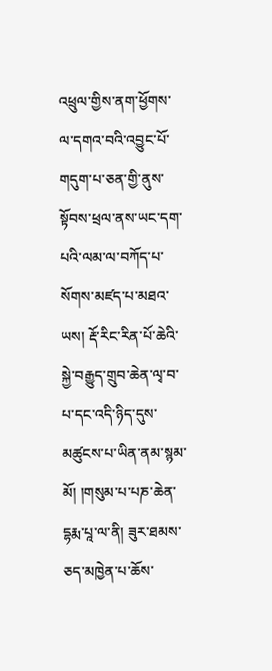འཕྲུལ་གྱིས་ནག་ཕྱོགས་ལ་དགའ་བའི་འབྱུང་པོ་གདུག་པ་ཅན་གྱི་ནུས་སྟོབས་ཕྲལ་ནས་ཡང་དག་པའི་ལམ་ལ་བཀོད་པ་སོགས་མཛད་པ་མཐའ་ཡས། རྡོ་རིང་རིན་པོ་ཆེའི་སྐྱེ་བརྒྱུད་གྲུབ་ཆེན་ལྭ་བ་པ་དང་འདི་ཉིད་དུས་མཚུངས་པ་ཡིན་ནམ་སྙམ་མོ། །གསུམ་པ་པཎ་ཆེན་དྷརྨ་པཱ་ལ་ནི། ཟུར་ཐམས་ཅད་མཁྱེན་པ་ཆོས་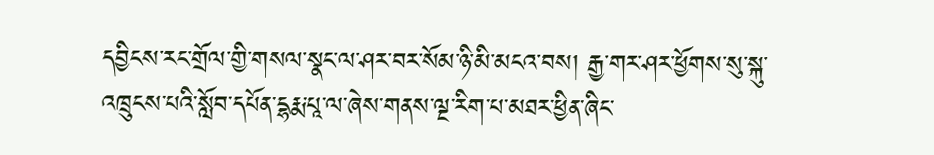དབྱིངས་རང་གྲོལ་གྱི་གསལ་སྣང་ལ་ཤར་བར་སོམ་ཉི་མི་མངའ་བས། རྒྱ་གར་ཤར་ཕྱོགས་སུ་སྐུ་འཁྲུངས་པའི་སློབ་དཔོན་དྷརྨ་པཱ་ལ་ཞེས་གནས་ལྔ་རིག་པ་མཐར་ཕྱིན་ཞིང་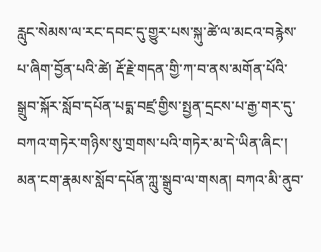རླུང་སེམས་ལ་རང་དབང་དུ་གྱུར་པས་སྐུ་ཚེ་ལ་མངའ་བརྙེས་པ་ཞིག་བྱོན་པའི་ཚེ། རྡོ་རྗེ་གདན་གྱི་ཀ་བ་ནས་མགོན་པོའི་སྒྲུབ་སྐོར་སློབ་དཔོན་པདྨ་བཛྲ་གྱིས་སྤྱན་དྲངས་པ་རྒྱ་གར་དུ་བཀའ་གཏེར་གཉིས་སུ་གྲགས་པའི་གཏེར་མ་དེ་ཡིན་ཞིང་། མན་ངག་རྣམས་སློབ་དཔོན་ཀླུ་སྒྲུབ་ལ་གསན། བཀའ་མི་ནུབ་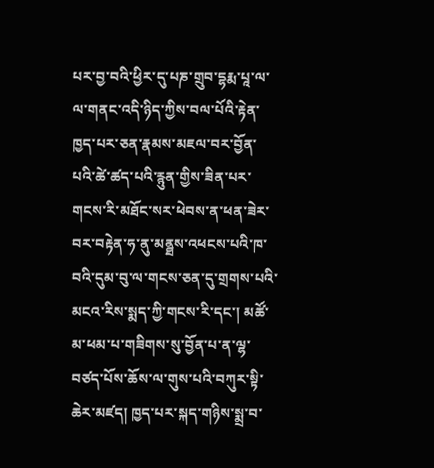པར་བྱ་བའི་ཕྱིར་དུ་པཎ་གྲུབ་དྷརྨ་པཱ་ལ་ལ་གནང་འདི་ཉིད་ཀྱིས་བལ་པོའི་རྟེན་ཁྱད་པར་ཅན་རྣམས་མཇལ་བར་བྱོན་པའི་ཚེ་ཚད་པའི་རྙུན་གྱིས་ཟིན་པར་གངས་རི་མཐོང་སར་ཕེབས་ན་ཕན་ཟེར་བར་བརྟེན་ཧ་ནུ་མནྠས་འཕངས་པའི་ཁ་བའི་དུམ་བུ་ལ་གངས་ཅན་དུ་གྲགས་པའི་མངའ་རིས་སྨད་ཀྱི་གངས་རི་དང་། མཚོ་མ་ཕམ་པ་གཟིགས་སུ་བྱོན་པ་ན་ལྷ་བཙད་པོས་ཆོས་ལ་གུས་པའི་བཀུར་སྟི་ཆེར་མཛད། ཁྱད་པར་སྐད་གཉིས་སྨྲ་བ་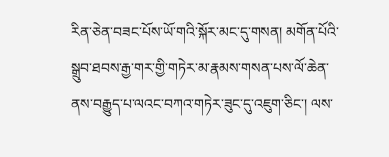རིན་ཅེན་བཟང་པོས་ཡོ་གའི་སྐོར་མང་དུ་གསན། མགོན་པོའི་སྒྲུབ་ཐབས་རྒྱ་གར་གྱི་གཏེར་མ་རྣམས་གསན་པས་ལོ་ཆེན་ནས་བརྒྱུད་པ་ལའང་བཀའ་གཏེར་ཟུང་དུ་འཇུག་ཅིང་། ལས་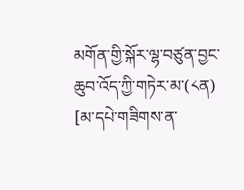མགོན་གྱི་སྐོར་ལྷ་བཙུན་བྱང་ཆུབ་འོད་ཀྱི་གཏེར་མ་(༨ན)
[མ་དཔེ་གཟིགས་ན་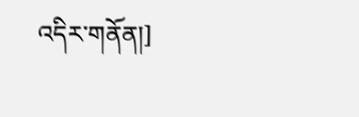འདིར་གནོན།]